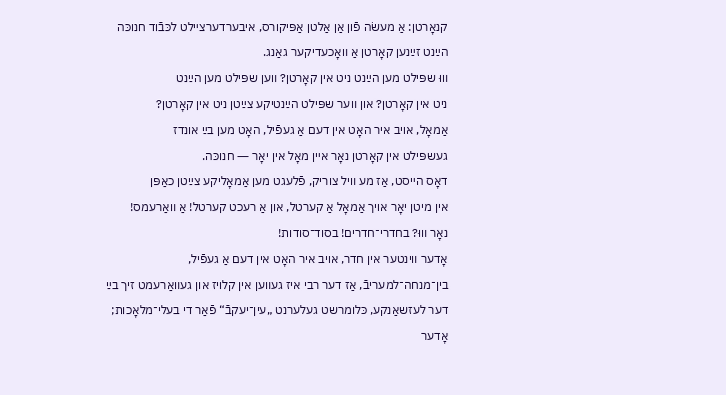קנאָרטן: אַ מעשׂה פֿון אַן אַלטן אַפּיקורס, איבערדערצײלט לכּבֿוד חנוכּה
הײַנט זײַנען קאָרטן אַ װאָכעדיקער גאַנג.
װוּ שפּילט מען הײַנט ניט אין קאָרטן? װען שפּילט מען הײַנט
ניט אין קאָרטן? און װער שפּילט הײַנטיקע צײַטן ניט אין קאָרטן?
אַמאָל, אױב איר האָט אין דעם אַ געפֿיל, האָט מען בײַ אונדז
געשפּילט אין קאָרטן נאָר אײן מאָל אין יאָר ― חנוכּה.
דאָס הײסט, אַז מע װיל צוריק, פֿלעגט מען אַמאָליקע צײַטן כאַפּן
אין מיטן יאָר אױך אַמאָל אַ קערטל, און אַ רעכט קערטל! אַ װאַרעמס!
נאָר װוּ? בחדרי־חדרים! בסוד־סודות!
אָדער װינטער אין חדר, אױב איר האָט אין דעם אַ געפֿיל,
בין־מנחה־למעריבֿ, אַז דער רבי איז געװען אין קלױז און געװאַרעמט זיך בײַ
דער לעזשאַנקע, כּלומרשט געלערנט „עין־יעקבֿ“ פֿאַר די בעלי־מלאָכות;
אָדער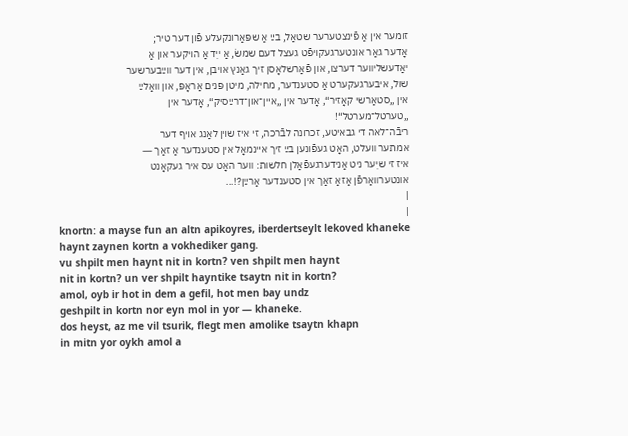זומער אין אַ פֿינצטערער שטאַל, בײַ אַ שפּאַרונקעלע פֿון דער טיר;
אָדער גאַר אונטערגעקױפֿט געצל דעם שמשׂ, אַ ייִד אַ הױקער און אַ
יאַדעשליװער דערצו, און פֿאַרשלאָסן זיך גאַנץ אױבן, אין דער װײַבערשער
שול, איבערגעקערט אַ סטענדער, מחילה, מיטן פּנים אַראָפּ, און װאַלײַ
אין „סטאַרשי קאָזיר“, אָדער אין „אײן־און־דרײַסיק“, אָדער אין
„טערטל־מערטל“!
ריבֿה־לאה די גבאיטע, זכרונה לבֿרכה, זי איז שױן לאַנג אױף דער
אמתער װעלט, האָט געפֿונען בײַ זיך אײנמאָל אין סטענדער אַ זאַך ―
איז זי שיִער ניט אַנידערגעפֿאַלן חלשות: װער האָט עס איר געקאָנט
אונטערװאַרפֿן אַזאַ זאַך אין סטענדער אַרײַן?!...
|
|
knortn: a mayse fun an altn apikoyres, iberdertseylt lekoved khaneke
haynt zaynen kortn a vokhediker gang.
vu shpilt men haynt nit in kortn? ven shpilt men haynt
nit in kortn? un ver shpilt hayntike tsaytn nit in kortn?
amol, oyb ir hot in dem a gefil, hot men bay undz
geshpilt in kortn nor eyn mol in yor ― khaneke.
dos heyst, az me vil tsurik, flegt men amolike tsaytn khapn
in mitn yor oykh amol a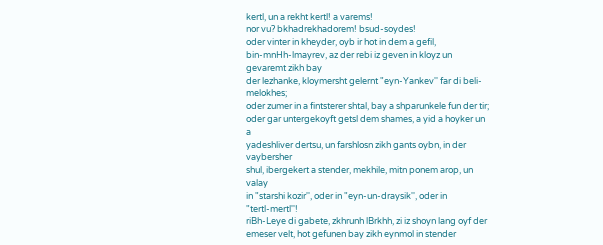kertl, un a rekht kertl! a varems!
nor vu? bkhadrekhadorem! bsud-soydes!
oder vinter in kheyder, oyb ir hot in dem a gefil,
bin-mnHh-lmayrev, az der rebi iz geven in kloyz un gevaremt zikh bay
der lezhanke, kloymersht gelernt "eyn-Yankev'' far di beli-melokhes;
oder zumer in a fintsterer shtal, bay a shparunkele fun der tir;
oder gar untergekoyft getsl dem shames, a yid a hoyker un a
yadeshliver dertsu, un farshlosn zikh gants oybn, in der vaybersher
shul, ibergekert a stender, mekhile, mitn ponem arop, un valay
in "starshi kozir'', oder in "eyn-un-draysik'', oder in
"tertl-mertl''!
riBh-Leye di gabete, zkhrunh lBrkhh, zi iz shoyn lang oyf der
emeser velt, hot gefunen bay zikh eynmol in stender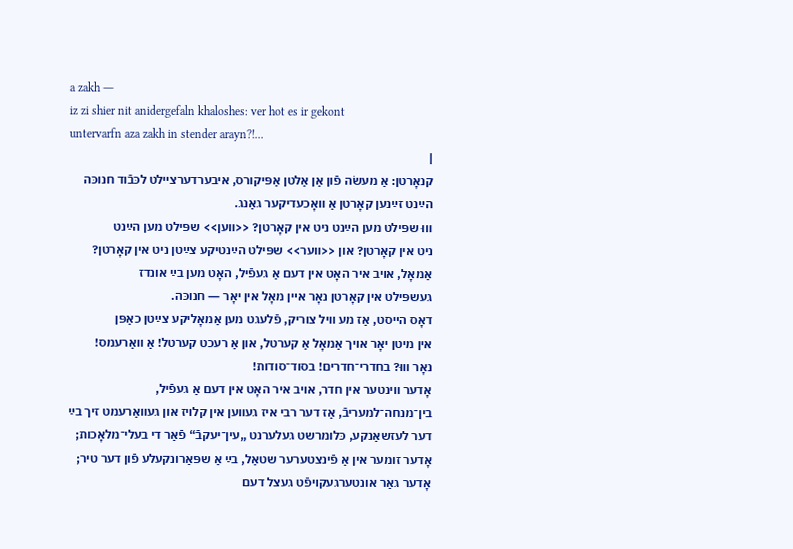a zakh ―
iz zi shier nit anidergefaln khaloshes: ver hot es ir gekont
untervarfn aza zakh in stender arayn?!...
|
קנאָרטן: אַ מעשׂה פֿון אַן אַלטן אַפּיקורס, איבערדערצײלט לכּבֿוד חנוכּה
הײַנט זײַנען קאָרטן אַ װאָכעדיקער גאַנג.
װוּ שפּילט מען הײַנט ניט אין קאָרטן? <<װען>> שפּילט מען הײַנט
ניט אין קאָרטן? און <<װער>> שפּילט הײַנטיקע צײַטן ניט אין קאָרטן?
אַמאָל, אױב איר האָט אין דעם אַ געפֿיל, האָט מען בײַ אונדז
געשפּילט אין קאָרטן נאָר אײן מאָל אין יאָר ― חנוכּה.
דאָס הײסט, אַז מע װיל צוריק, פֿלעגט מען אַמאָליקע צײַטן כאַפּן
אין מיטן יאָר אױך אַמאָל אַ קערטל, און אַ רעכט קערטל! אַ װאַרעמס!
נאָר װוּ? בחדרי־חדרים! בסוד־סודות!
אָדער װינטער אין חדר, אױב איר האָט אין דעם אַ געפֿיל,
בין־מנחה־למעריבֿ, אַז דער רבי איז געװען אין קלױז און געװאַרעמט זיך בײַ
דער לעזשאַנקע, כּלומרשט געלערנט „עין־יעקבֿ“ פֿאַר די בעלי־מלאָכות;
אָדער זומער אין אַ פֿינצטערער שטאַל, בײַ אַ שפּאַרונקעלע פֿון דער טיר;
אָדער גאַר אונטערגעקױפֿט געצל דעם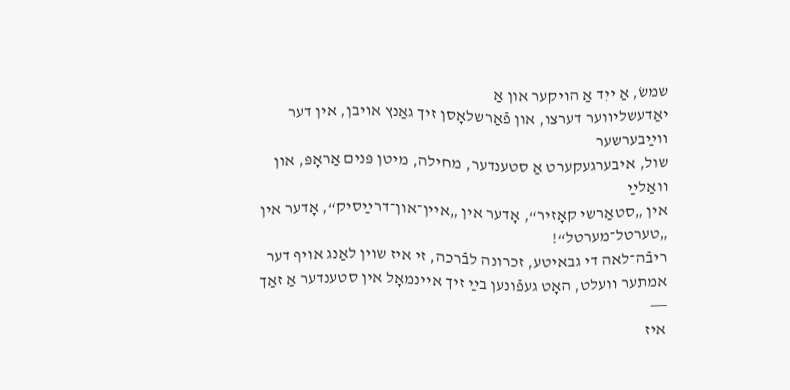שמשׂ, אַ ייִד אַ הױקער און אַ
יאַדעשליװער דערצו, און פֿאַרשלאָסן זיך גאַנץ אױבן, אין דער װײַבערשער
שול, איבערגעקערט אַ סטענדער, מחילה, מיטן פּנים אַראָפּ, און װאַלײַ
אין „סטאַרשי קאָזיר“, אָדער אין „אײן־און־דרײַסיק“, אָדער אין
„טערטל־מערטל“!
ריבֿה־לאה די גבאיטע, זכרונה לבֿרכה, זי איז שױן לאַנג אױף דער
אמתער װעלט, האָט געפֿונען בײַ זיך אײנמאָל אין סטענדער אַ זאַך ―
איז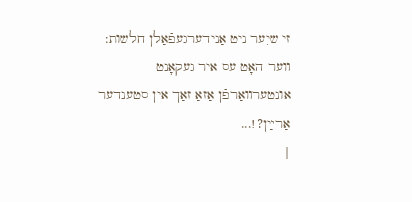זי שיִער ניט אַנידערגעפֿאַלן חלשות: װער האָט עס איר געקאָנט
אונטערװאַרפֿן אַזאַ זאַך אין סטענדער אַרײַן?!...
|